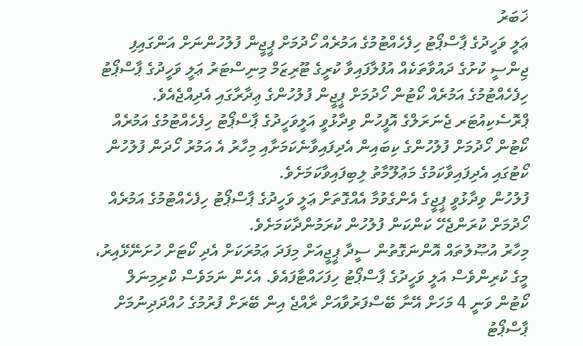ޚަބަރު
ޢަލީ ވަހީދުގެ ޕާސްޕޯޓު ހިފެހެއްޓުމުގެ އަމުރެއް ހޯދުމަށް ޕީޖީން ފުލުހުންނަށް އަންގައިފި
ޖިންސީ ކުށުގެ ދައުވާތަކެއް އުފުލާފައިވާ ކުރީގެ ޓޫރިޒަމް މިނިސްޓަރު ޢަލީ ވަހީދުގެ ޕާސްޕޯޓު ހިފެހެއްޓުމުގެ އަމުރެއް ކޯޓުން ހޯދުމަށް ޕީޖީން ފުލުހުންގެ ޢިދާރާގައި އެދިއްޖެއެވެ.
ޕްރޮސެކިއުޓަރ ޖެނަރަލްގެ އޮފީހުން ވިދާޅުވީ އަލީވަހީދުގެ ޕާސްޕޯޓު ހިފެހެއްޓުމުގެ އަމުރެއް ކޯޓުން ހޯދުމަށް ފުލުހުންގެ ކިބައިން އެދިފައިވާނެކަމަށާއި މިހާރު އެ އަމުރު ހޯދަން ފުލުހުން ކޯޓުގައި އެދިފައިވާކަމުގެ މަޢުލޫމާތު ލިބިފައިވާކަމަށެވެ.
ފުލުހުން ވިދާޅުވީ ޕީޖީގެ އެންގެވުމާ އެއްގޮތަށް ޢަލީ ވަހީދުގެ ޕާސްޕޯޓު ހިފެހެއްޓުމުގެ އަމުރެއް ހޯދުމަށް ކުރަންޖެހޭ ކަންކަން ފުލުހުން ކުރަމުންދާކަމަށެވެ.
މިހާރު އުޞޫލުތައް އޮންނަގޮތުން ސީދާ ޕީޖީއަށް މިފަދަ ޢަމުރަކަށް އެދި ކޯޓަށް ހުށަނޭޅޭއިރު، މީގެ ކުރިންވެސް އަލީ ވަހީދުގެ ޕާސްޕޯޓު ހިފަހައްޓާފައެވެ. އެހެން ނަމަވެސް ކްރިމިނަލް ކޯޓުން ވަނީ 4 މަހަށް އޭނާ ބޭސްފަރުވާއަށް ރާއްޖެ އިން ބޭރަށް ފުރުމުގެ ހުއްދަދިނުމަށް ޕާސްޕޯޓު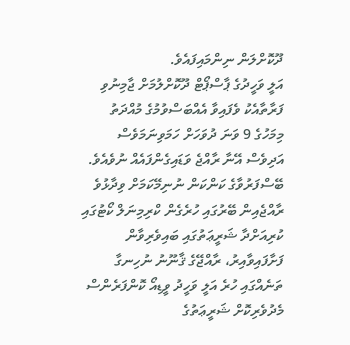ދޫކޮށްލަން ނިންމައިފައެވެ.
އަލީ ވަހީދުގެ ޕާސްޕޯޓް ދޫކޮށްލުމަށް ޖާމިނުވި ފަރާތާއެކު ވެފައިވާ އެއްބަސްވުމުގެ މުއްދަތު މިމަހުގެ 9 ވަނަ ދުވަހަށް ހަމަވިނަމަވެސް އަދިވެސް އޭނާ ރާއްޖެ ވަޑައިގެންފައެއް ނުވެއެވެ.
ބޭސްފަރުވާގެ ކަންކަން ނުނިމޭކަމަށް ވިދާޅުވެ ރާއްޖެއިން ބޭރުގައި ހުރެގެން ކްރިމިނަލް ކޯޓުގައި ކުރިއަށްދާ ޝަރީޢަތުގައި ބައިވެރިވާން ފަށާފައިވާއިރު، ރާއްޖޭގެ ޤާނޫނު ނުހިނގާ ތަނެއްގައި ހުރެ އަލީ ވަހީދު ވީޑިއޯ ކޮންފަރެންސް މެދުވެރިކޮށް ޝަރީޢަތުގެ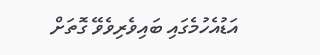އަޑުއެހުމެގައި ބައިވެރިވެވޭ ގޮތަށް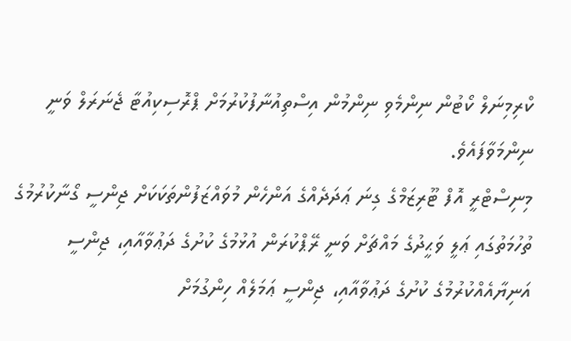ކްރިމިނަލް ކޯޓުން ނިންމެވި ނިންމުން އިސްތިއުނާފުކުރުމަށް ޕްރޮސިކިއުޓާ ޖެނަރަލް ވަނީ ނިންމަވާފައެވެ.
މިނިސްޓްރީ އޮފް ޓޫރިޒަމްގެ ގިނަ ޢަދަދެއްގެ އަންހެން މުވައްޒަފުންތަކަކަށް ޖިންސީ ގޯނާކުރުމުގެ ތުހުމަތުގައި ޢަލީ ވަޙީދުގެ މައްޗަށް ވަނީ ރޭޕްކުރަން އުޅުމުގެ ކުށުގެ ދަޢުވާއާއި، ޖިންސީ އަނިޔާއެއްކުރުމުގެ ކުށުގެ ދަޢުވާއާއި، ޖިންސީ ޢަމަލެއް ހިންގުމަށް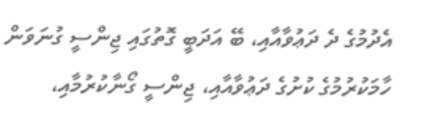އެދުމުގެ ދެ ދަޢުވާއާއި، ބޭ އަދަބީ ގޮތުގައި ޖިންސީ ގުނަވަން ހާމަކުރުމުގެ ކުށުގެ ދަޢުވާއާއި، ޖިންސީ ގޯނާކުރުމާއި،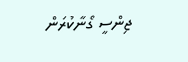ޖިންސީ ގޯނާކުރަން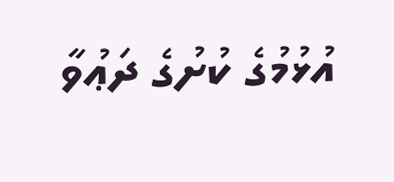އުޅުމުގެ ކުށުގެ ދަޢުވާ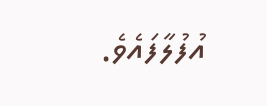އުފުލާފައެވެ.